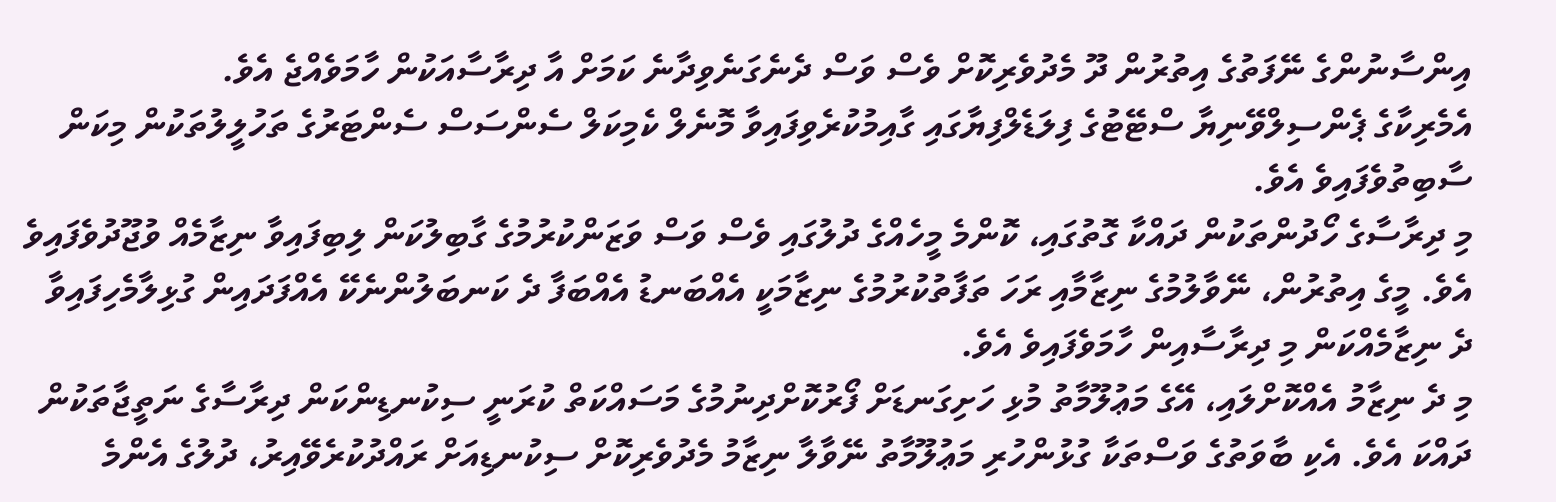އިންސާނުންގެ ނޭފަތުގެ އިތުރުން ދޫ މެދުވެރިކޮށް ވެސް ވަސް ދެނެގަނެވިދާނެ ކަމަށް އާ ދިރާސާއަކުން ހާމަވެއްޖެ އެވެ.
އެމެރިކާގެ ޕެންސިލްވޭނިޔާ ސްޓޭޓުގެ ފިލަޑެލްފިޔާގައި ގާއިމުކުރެވިފައިވާ މޮނެލް ކެމިކަލް ސެންސަސް ސެންޓަރުގެ ތަހުލީލުތަކުން މިކަން ސާބިތުވެފައިވެ އެވެ.
މި ދިރާސާގެ ހޯދުންތަކުން ދައްކާ ގޮތުގައި، ކޮންމެ މީހެއްގެ ދުލުގައި ވެސް ވަސް ވަޒަންކުރުމުގެ ގާބިލުކަން ލިބިފައިވާ ނިޒާމެއް ވުޖޫދުވެފައިވެ އެވެ. މީގެ އިތުރުން، ނޭވާލުމުގެ ނިޒާމާއި ރަހަ ތަފާތުކުރުމުގެ ނިޒާމަކީ އެއްބަނޑު އެއްބަފާ ދެ ކަނބަލުންނެކޭ އެއްފަދައިން ގުޅިލާމެހިފައިވާ ދެ ނިޒާމެއްކަން މި ދިރާސާއިން ހާމަވެފައިވެ އެވެ.
މި ދެ ނިޒާމު އެއްކޮށްލައި، އޭގެ މަޢުލޫމާތު މުޅި ހަށިގަނޑަށް ފޯރުކޮށްދިނުމުގެ މަސައްކަތް ކުރަނީ ސިކުނޑިންކަން ދިރާސާގެ ނަތީޖާތަކުން ދައްކަ އެވެ. އެކި ބާވަތުގެ ވަސްތަކާ ގުޅުންހުރި މަޢުލޫމާތު ނޭވާލާ ނިޒާމު މެދުވެރިކޮށް ސިކުނޑިއަށް ރައްދުކުރެވޭއިރު، ދުލުގެ އެންމެ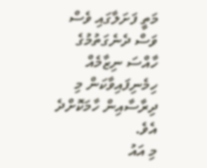މަތީ ފަށަލާގައި ވެސް ވަސް ދެނެގަތުމުގެ ހާއްސަ ނިޒާމެއް ހިމެނިފައިވާކަން މި ދިރާސާއިން ހާމަކޮށްދެ އެވެ.
މި އައު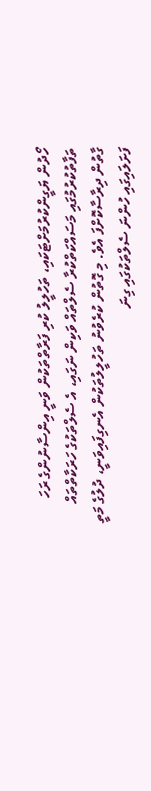ހޯދުން ޔަގީންކުރުމަށްޓަކައި، ތަހުލީލު ކުރި ފަރާތްތަކުން ވަނީ އިންސާނުންގެ ރަހަ ތަފާތުކުރުމުގައި މަސައްކަތްކުރާ ސެލްތައް ވަކިން ނަގައި، އެ ސެލްތަކުގެ ހަރަކާތްތައް ގާތުން ދިރާސާކޮށްފަ އެވެ. މި ގޮތުން ކުރެވުނު ތަހުލީލުތަކުން އެނގިފައިވަނީ، ދުލުގެ މަތީ ފަށަލައިގައި ހުންނަ ސެލްތަކުގައި ގިނަ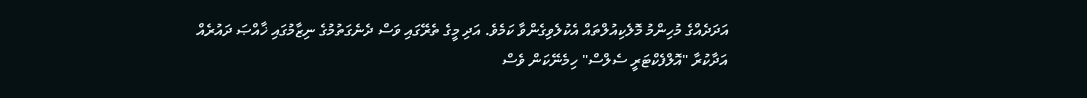އަދަދެއްގެ މުހިންމު މޮލެކިއުލްތައް އެކުލެވިގެންވާ ކަމެވެ. އަދި މީގެ ތެރޭގައި ވަސް ދެނެގަތުމުގެ ނިޒާމުގައި ޚާއްޞަ ދައުރެއް އަދާކުރާ "އޮލްފެކްޓަރީ ސެލްސް" ހިމެނޭކަން ވެސް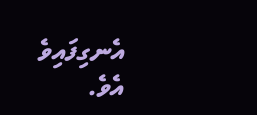އެނގިފައިވެ އެވެ.